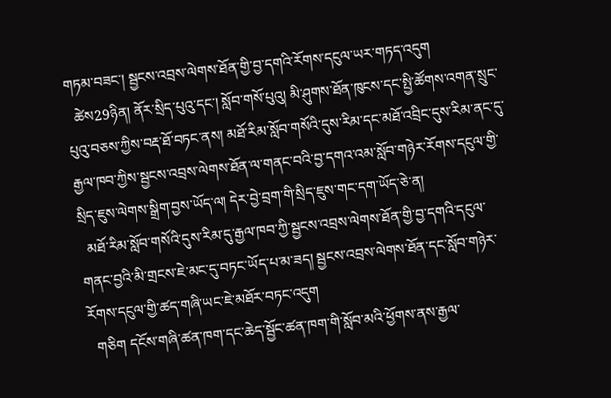གཏམ་བཟང་། སྦྱངས་འབྲས་ལེགས་ཐོན་གྱི་བྱ་དགའི་རོགས་དངུལ་ཡར་གཏད་འདུག
  ཚེས29ཉིན། ནོར་སྲིད་པུའུ་དང་། སློབ་གསོ་པུའུ། མི་ཤུགས་ཐོན་ཁུངས་དང་སྤྱི་ཚོགས་འགན་སྲུང་པུའུ་བཅས་ཀྱིས་བརྡ་ཐོ་བཏང་ནས། མཐོ་རིམ་སློབ་གསོའི་དུས་རིམ་དང་མཐོ་འབྲིང་དུས་རིམ་ནང་དུ་རྒྱལ་ཁབ་ཀྱིས་སྦྱངས་འབྲས་ལེགས་ཐོན་ལ་གནང་བའི་བྱ་དགའ་འམ་སློབ་གཉེར་རོགས་དངུལ་གྱི་སྲིད་ཇུས་ལེགས་སྒྲིག་བྱས་ཡོད་ལ། དེར་བྱེ་བྲག་གི་སྲིད་ཇུས་གང་དག་ཡོད་ཅེ་ན།
  མཐོ་རིམ་སློབ་གསོའི་དུས་རིམ་དུ་རྒྱལ་ཁབ་ཀྱི་སྦྱངས་འབྲས་ལེགས་ཐོན་གྱི་བྱ་དགའི་དངུལ་གནང་བྱའི་མི་གྲངས་ཇེ་མང་དུ་བཏང་ཡོད་པ་མ་ཟད། སྦྱངས་འབྲས་ལེགས་ཐོན་དང་སློབ་གཉེར་རོགས་དངུལ་གྱི་ཚད་གཞི་ཡང་ཇེ་མཐོར་བཏང་འདུག
  གཅིག དངོས་གཞི་ཚན་ཁག་དང་ཆེད་སྦྱོང་ཚན་ཁག་གི་སློབ་མའི་ཕྱོགས་ནས་རྒྱལ་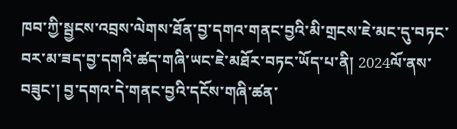ཁབ་ཀྱི་སྦྱངས་འབྲས་ལེགས་ཐོན་བྱ་དགའ་གནང་བྱའི་མི་གྲངས་ཇེ་མང་དུ་བཏང་བར་མ་ཟད་བྱ་དགའི་ཚད་གཞི་ཡང་ཇེ་མཐོར་བཏང་ཡོད་པ་ནི། 2024ལོ་ནས་བཟུང་། བྱ་དགའ་དེ་གནང་བྱའི་དངོས་གཞི་ཚན་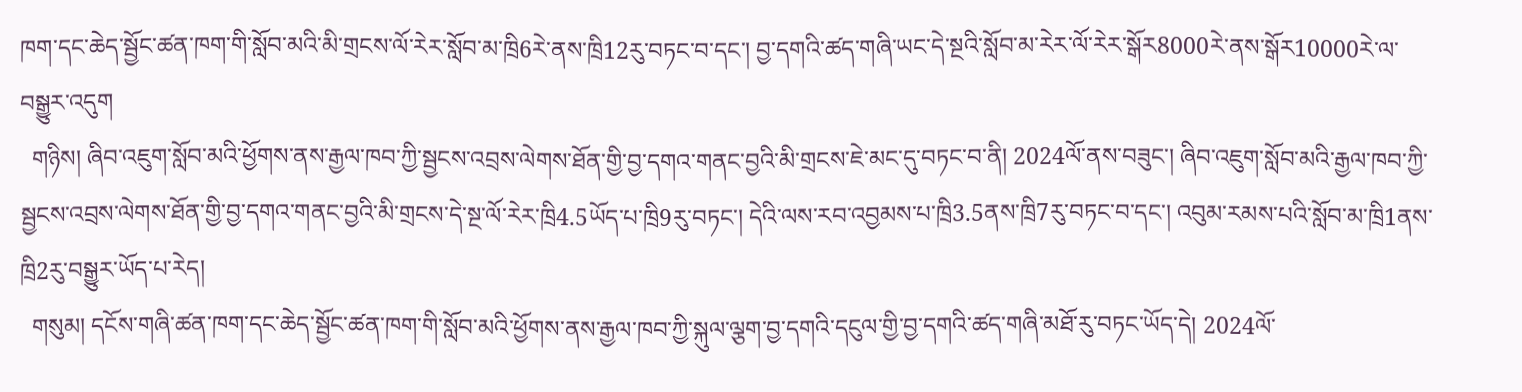ཁག་དང་ཆེད་སྦྱོང་ཚན་ཁག་གི་སློབ་མའི་མི་གྲངས་ལོ་རེར་སློབ་མ་ཁྲི6རེ་ནས་ཁྲི12རུ་བཏང་བ་དང་། བྱ་དགའི་ཚད་གཞི་ཡང་དེ་སྔའི་སློབ་མ་རེར་ལོ་རེར་སྒོར8000རེ་ནས་སྒོར10000རེ་ལ་བསྒྱུར་འདུག
  གཉིས། ཞིབ་འཇུག་སློབ་མའི་ཕྱོགས་ནས་རྒྱལ་ཁབ་ཀྱི་སྦྱངས་འབྲས་ལེགས་ཐོན་གྱི་བྱ་དགའ་གནང་བྱའི་མི་གྲངས་ཇེ་མང་དུ་བཏང་བ་ནི། 2024ལོ་ནས་བཟུང་། ཞིབ་འཇུག་སློབ་མའི་རྒྱལ་ཁབ་ཀྱི་སྦྱངས་འབྲས་ལེགས་ཐོན་གྱི་བྱ་དགའ་གནང་བྱའི་མི་གྲངས་དེ་སྔ་ལོ་རེར་ཁྲི4.5ཡོད་པ་ཁྲི9རུ་བཏང་། དེའི་ལས་རབ་འབྱམས་པ་ཁྲི3.5ནས་ཁྲི7རུ་བཏང་བ་དང་། འབུམ་རམས་པའི་སློབ་མ་ཁྲི1ནས་ཁྲི2རུ་བསྒྱུར་ཡོད་པ་རེད།
  གསུམ། དངོས་གཞི་ཚན་ཁག་དང་ཆེད་སྦྱོང་ཚན་ཁག་གི་སློབ་མའི་ཕྱོགས་ནས་རྒྱལ་ཁབ་ཀྱི་སྐུལ་ལྕག་བྱ་དགའི་དངུལ་གྱི་བྱ་དགའི་ཚད་གཞི་མཐོ་རུ་བཏང་ཡོད་དེ། 2024ལོ་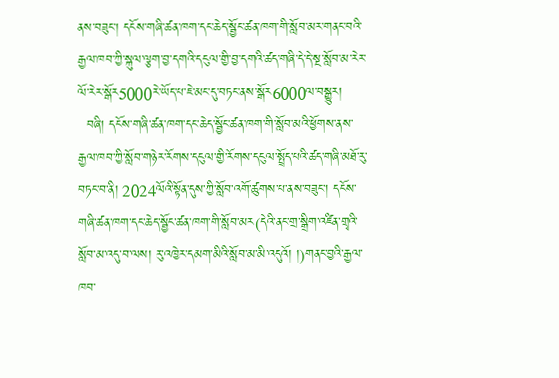ནས་བཟུང་། དངོས་གཞི་ཚན་ཁག་དང་ཆེད་སྦྱོང་ཚན་ཁག་གི་སློབ་མར་གནང་བའི་རྒྱལ་ཁབ་ཀྱི་སྐུལ་ལྕག་བྱ་དགའི་དངུལ་གྱི་བྱ་དགའི་ཚད་གཞི་དེ་དེ་སྔ་སློབ་མ་རེར་ལོ་རེར་སྒོར5000རེ་ཡོད་པ་ཇེ་མང་དུ་བཏང་ནས་སྒོར6000ལ་བསྒྱུར།
  བཞི། དངོས་གཞི་ཚན་ཁག་དང་ཆེད་སྦྱོང་ཚན་ཁག་གི་སློབ་མའི་ཕྱོགས་ནས་རྒྱལ་ཁབ་ཀྱི་སློབ་གཉེར་རོགས་དངུལ་གྱི་རོགས་དངུལ་སྤྲོད་པའི་ཚད་གཞི་མཐོ་རུ་བཏང་བ་ནི། 2024ལོའི་སྟོན་དུས་ཀྱི་སློབ་འགོ་ཚུགས་པ་ནས་བཟུང་། དངོས་གཞི་ཚན་ཁག་དང་ཆེད་སྦྱོང་ཚན་ཁག་གི་སློབ་མར(དེའི་ནང་གྲ་སྒྲིག་འཛིན་གྲྭའི་སློབ་མ་འདུ་བ་ལས། རུ་འཁྱེར་དམག་མིའི་སློབ་མ་མི་འདུའོ། །)གནང་བྱའི་རྒྱལ་ཁབ་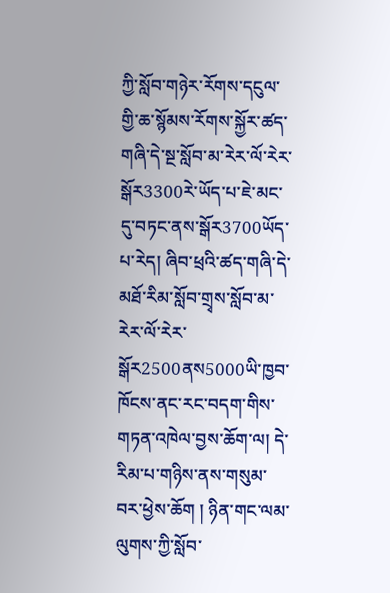ཀྱི་སློབ་གཉེར་རོགས་དངུལ་གྱི་ཆ་སྙོམས་རོགས་སྐྱོར་ཚད་གཞི་དེ་སྔ་སློབ་མ་རེར་ལོ་རེར་སྒོར3300རེ་ཡོད་པ་ཇེ་མང་དུ་བཏང་ནས་སྒོར3700ཡོད་པ་རེད། ཞིབ་ཕྲའི་ཚད་གཞི་དེ་མཐོ་རིམ་སློབ་གྲྭས་སློབ་མ་རེར་ལོ་རེར་སྒོར2500ནས5000ཡི་ཁྱབ་ཁོངས་ནང་རང་བདག་གིས་གཏན་འཁེལ་བྱས་ཆོག་ལ། དེ་རིམ་པ་གཉིས་ནས་གསུམ་བར་ཕྱེས་ཆོག ། ཉིན་གང་ལམ་ལུགས་ཀྱི་སློབ་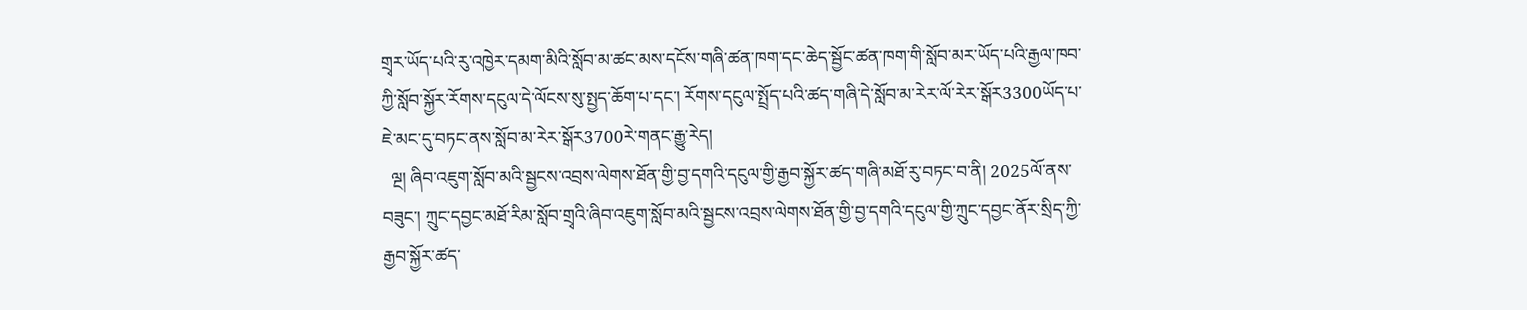གྲྭར་ཡོད་པའི་རུ་འཁྱེར་དམག་མིའི་སློབ་མ་ཚང་མས་དངོས་གཞི་ཚན་ཁག་དང་ཆེད་སྦྱོང་ཚན་ཁག་གི་སློབ་མར་ཡོད་པའི་རྒྱལ་ཁབ་ཀྱི་སློབ་སྐྱོར་རོགས་དངུལ་དེ་ལོངས་སུ་སྤྱད་ཆོག་པ་དང་། རོགས་དངུལ་སྤྲོད་པའི་ཚད་གཞི་དེ་སློབ་མ་རེར་ལོ་རེར་སྒོར3300ཡོད་པ་ཇེ་མང་དུ་བཏང་ནས་སློབ་མ་རེར་སྒོར3700རེ་གནང་རྒྱུ་རེད།
  ལྔ། ཞིབ་འཇུག་སློབ་མའི་སྦྱངས་འབྲས་ལེགས་ཐོན་གྱི་བྱ་དགའི་དངུལ་གྱི་རྒྱབ་སྐྱོར་ཚད་གཞི་མཐོ་རུ་བཏང་བ་ནི། 2025ལོ་ནས་བཟུང་། ཀྲུང་དབྱང་མཐོ་རིམ་སློབ་གྲྭའི་ཞིབ་འཇུག་སློབ་མའི་སྦྱངས་འབྲས་ལེགས་ཐོན་གྱི་བྱ་དགའི་དངུལ་གྱི་ཀྲུང་དབྱང་ནོར་སྲིད་ཀྱི་རྒྱབ་སྐྱོར་ཚད་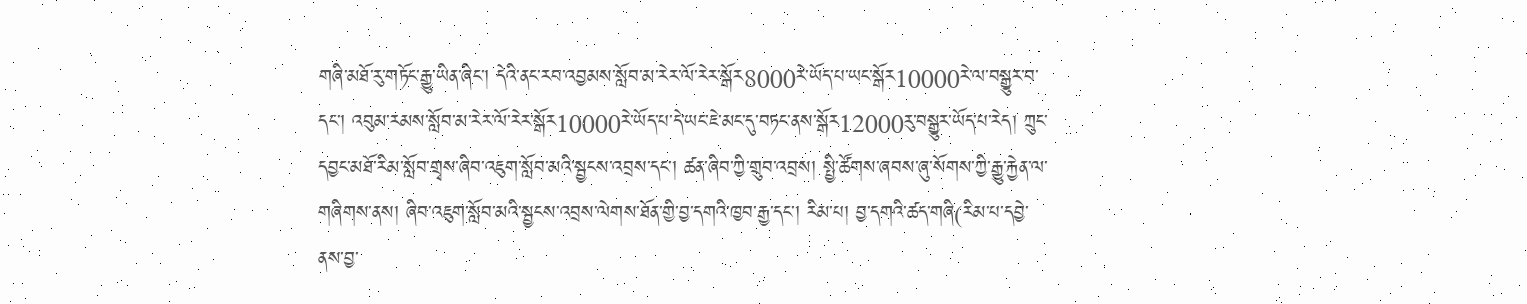གཞི་མཐོ་རུ་གཏོང་རྒྱུ་ཡིན་ཞིང་། དེའི་ནང་རབ་འབྱམས་སློབ་མ་རེར་ལོ་རེར་སྒོར8000རེ་ཡོད་པ་ཡང་སྒོར10000རེ་ལ་བསྒྱུར་བ་དང་། འབུམ་རམས་སློབ་མ་རེར་ལོ་རེར་སྒོར10000རེ་ཡོད་པ་དེ་ཡང་ཇེ་མང་དུ་བཏང་ནས་སྒོར12000རུ་བསྒྱུར་ཡོད་པ་རེད། ཀྲུང་དབྱང་མཐོ་རིམ་སློབ་གྲྭས་ཞིབ་འཇུག་སློབ་མའི་སྦྱངས་འབྲས་དང་། ཚན་ཞིབ་ཀྱི་གྲུབ་འབྲས། སྤྱི་ཚོགས་ཞབས་ཞུ་སོགས་ཀྱི་རྒྱུ་རྐྱེན་ལ་གཞིགས་ནས། ཞིབ་འཇུག་སློབ་མའི་སྦྱངས་འབྲས་ལེགས་ཐོན་གྱི་བྱ་དགའི་ཁྱབ་རྒྱ་དང་། རིམ་པ། བྱ་དགའི་ཚད་གཞི(རིམ་པ་དབྱེ་ནས་བྱ་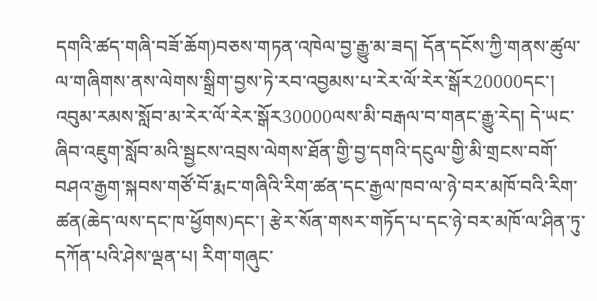དགའི་ཚད་གཞི་བཟོ་ཆོག)བཅས་གཏན་འཁེལ་བྱ་རྒྱུ་མ་ཟད། དོན་དངོས་ཀྱི་གནས་ཚུལ་ལ་གཞིགས་ནས་ལེགས་སྒྲིག་བྱས་ཏེ་རབ་འབྱམས་པ་རེར་ལོ་རེར་སྒོར20000དང་། འབུམ་རམས་སློབ་མ་རེར་ལོ་རེར་སྒོར30000ལས་མི་བརྒལ་བ་གནང་རྒྱུ་རེད། དེ་ཡང་ཞིབ་འཇུག་སློབ་མའི་སྦྱངས་འབྲས་ལེགས་ཐོན་གྱི་བྱ་དགའི་དངུལ་གྱི་མི་གྲངས་བགོ་བཤའ་རྒྱག་སྐབས་གཙོ་བོ་རྨང་གཞིའི་རིག་ཚན་དང་རྒྱལ་ཁབ་ལ་ཉེ་བར་མཁོ་བའི་རིག་ཚན(ཆེད་ལས་དང་ཁ་ཕྱོགས)དང་། རྩེར་སོན་གསར་གཏོད་པ་དང་ཉེ་བར་མཁོ་ལ་ཤིན་ཏུ་དཀོན་པའི་ཤེས་ལྡན་པ། རིག་གཞུང་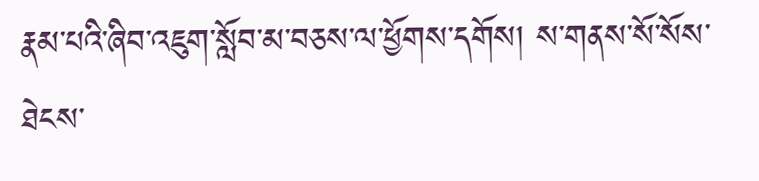རྣམ་པའི་ཞིབ་འཇུག་སློབ་མ་བཅས་ལ་ཕྱོགས་དགོས། ས་གནས་སོ་སོས་ཐེངས་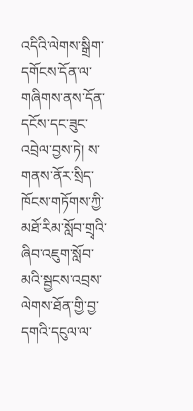འདིའི་ལེགས་སྒྲིག་དགོངས་དོན་ལ་གཞིགས་ནས་དོན་དངོས་དང་ཟུང་འབྲེལ་བྱས་ཏེ། ས་གནས་ནོར་སྲིད་ཁོངས་གཏོགས་ཀྱི་མཐོ་རིམ་སློབ་གྲྭའི་ཞིབ་འཇུག་སློབ་མའི་སྦྱངས་འབྲས་ལེགས་ཐོན་གྱི་བྱ་དགའི་དངུལ་ལ་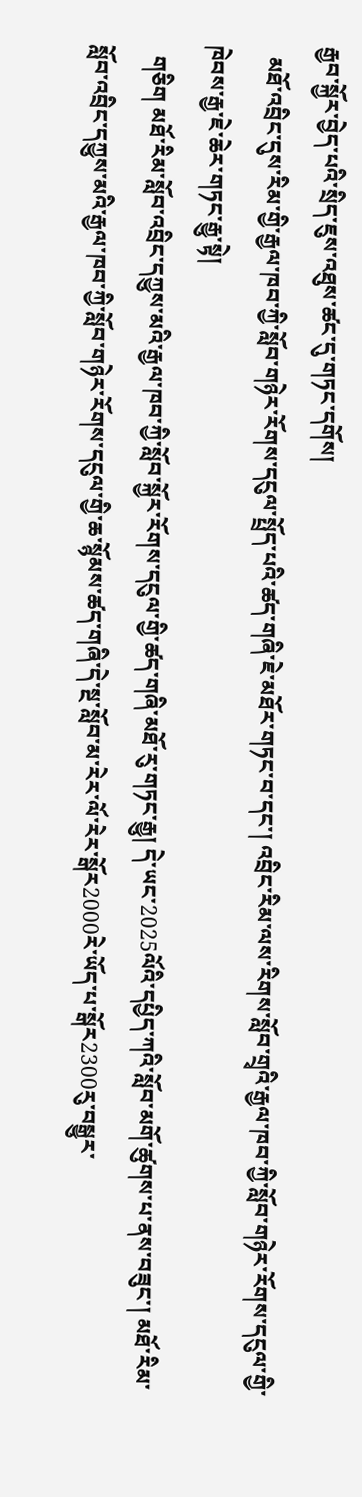རྒྱབ་སྐྱོར་བྱེད་པའི་སྲིད་ཇུས་འཐུས་ཚང་དུ་གཏང་དགོས།
  མཐོ་འབྲིང་དུས་རིམ་གྱི་རྒྱལ་ཁབ་ཀྱི་སློབ་གཉེར་རོགས་དངུལ་སྤྲོད་པའི་ཚད་གཞི་ཇེ་མཐོར་གཏང་བ་དང་། འབྲིང་རིམ་ལས་རིགས་སློབ་གྲྭའི་རྒྱལ་ཁབ་ཀྱི་སློབ་གཉེར་རོགས་དངུལ་གྱི་ཁེབས་རྒྱ་ཇེ་ཆེར་གཏང་རྒྱུ་སྟེ།
  གཅིག མཐོ་རིམ་སློབ་འབྲིང་དཀྱུས་མའི་རྒྱལ་ཁབ་ཀྱི་སློབ་སྐྱོར་རོགས་དངུལ་གྱི་ཚད་གཞི་མཐོ་རུ་གཏང་རྒྱུ། དེ་ཡང་2025ལོའི་དཔྱིད་ཀའི་སློབ་མགོ་ཚུགས་པ་ནས་བཟུང་། མཐོ་རིམ་སློབ་འབྲིང་དཀྱུས་མའི་རྒྱལ་ཁབ་ཀྱི་སློབ་གཉེར་རོགས་དངུལ་གྱི་ཆ་སྙོམས་ཚད་གཞི་དེ་སྔ་སློབ་མ་རེར་ལོ་རེར་སྒོར2000རེ་ཡོད་པ་སྒོར2300རུ་བསྒྱུར་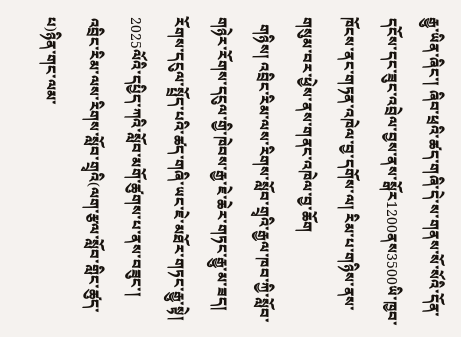རྒྱུ་ཡིན་ཞིང་། ཞིབ་ཕྲའི་ཚད་གཞི་དེ་ས་གནས་སོ་སོའི་དོན་དངོས་དང་ཟུང་འབྲེལ་བྱས་ནས་སྒོར1200ནས3500ཡི་ཁྱབ་ཁོངས་ནང་གཏན་འཁེལ་བྱ་དགོས་ལ། རིམ་པ་གཉིས་ནས་གསུམ་བར་ཕྱེས་ནས་གནང་འཁེལ་བྱ་ཆོག
  གཉིས། འབྲིང་རིམ་ལས་རིགས་སློབ་གྲྭའི་རྒྱལ་ཁབ་ཀྱི་སློབ་གཉེར་རོགས་དངུལ་གྱི་ཁེབས་རྒྱ་ཇེ་ཆེར་གཏང་རྒྱུ་མ་ཟད། རོགས་དངུལ་སྤྲོད་པའི་ཚད་གཞི་ཡང་ཇེ་མཐོར་གཏང་རྒྱུ་སྟེ། 2025ལོའི་དཔྱིད་ཀའི་སློབ་མགོ་ཚུགས་པ་ནས་བཟུང་། འབྲིང་རིམ་ལས་རིགས་སློབ་གྲྭའི(ལག་རྩལ་སློབ་གླིང་ཚུད་པ)ཉིན་གང་ལམ་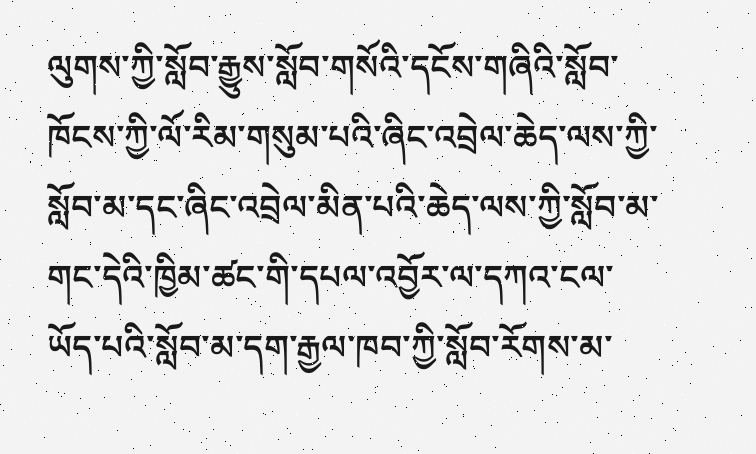ལུགས་ཀྱི་སློབ་རྒྱུས་སློབ་གསོའི་དངོས་གཞིའི་སློབ་ཁོངས་ཀྱི་ལོ་རིམ་གསུམ་པའི་ཞིང་འབྲེལ་ཆེད་ལས་ཀྱི་སློབ་མ་དང་ཞིང་འབྲེལ་མིན་པའི་ཆེད་ལས་ཀྱི་སློབ་མ་གང་དེའི་ཁྱིམ་ཚང་གི་དཔལ་འབྱོར་ལ་དཀའ་ངལ་ཡོད་པའི་སློབ་མ་དག་རྒྱལ་ཁབ་ཀྱི་སློབ་རོགས་མ་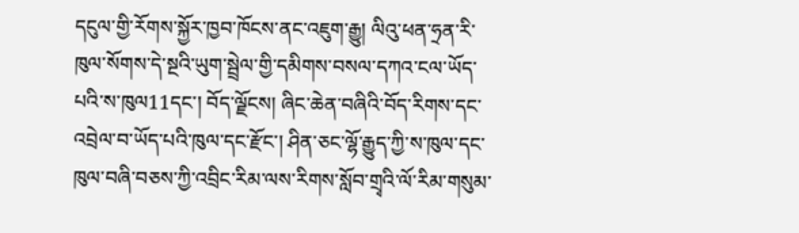དངུལ་གྱི་རོགས་སྐྱོར་ཁྱབ་ཁོངས་ནང་འཇུག་རྒྱུ། ལིའུ་ཕན་ཧྲན་རི་ཁུལ་སོགས་དེ་སྔའི་ཡུག་སྦྲེལ་གྱི་དམིགས་བསལ་དཀའ་ངལ་ཡོད་པའི་ས་ཁུལ11དང་། བོད་ལྗོངས། ཞིང་ཆེན་བཞིའི་བོད་རིགས་དང་འབྲེལ་བ་ཡོད་པའི་ཁུལ་དང་རྫོང་། ཤིན་ཅང་ལྷོ་རྒྱུད་ཀྱི་ས་ཁུལ་དང་ཁུལ་བཞི་བཅས་ཀྱི་འབྲིང་རིམ་ལས་རིགས་སློབ་གྲྭའི་ལོ་རིམ་གསུམ་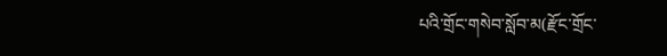པའི་གྲོང་གསེབ་སློབ་མ(རྫོང་གྲོང་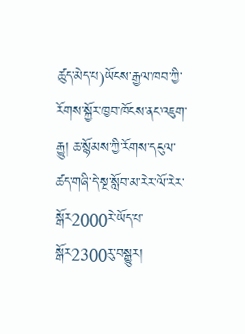ཚུད་མེད་པ)ཡོངས་རྒྱལ་ཁབ་ཀྱི་རོགས་སྐྱོར་ཁྱབ་ཁོངས་ནང་འཇུག་རྒྱུ། ཆ་སྙོམས་ཀྱི་རོགས་དངུལ་ཚད་གཞི་དེ་སྔ་སློབ་མ་རེར་ལོ་རེར་སྒོར2000རེ་ཡོད་པ་སྒོར2300རུ་བསྒྱུར།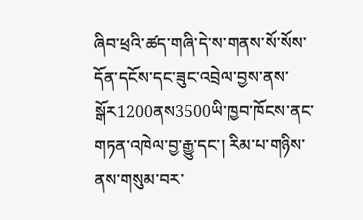ཞིབ་ཕྲའི་ཚད་གཞི་དེ་ས་གནས་སོ་སོས་དོན་དངོས་དང་ཟུང་འབྲེལ་བྱས་ནས་སྒོར1200ནས3500ཡི་ཁྱབ་ཁོངས་ནང་གཏན་འཁེལ་བྱ་རྒྱུ་དང་། རིམ་པ་གཉིས་ནས་གསུམ་བར་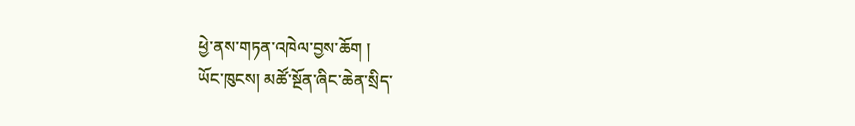ཕྱེ་ནས་གཏན་འཁེལ་བྱས་ཆོག །
ཡོང་ཁུངས། མཚོ་སྔོན་ཞིང་ཆེན་སྲིད་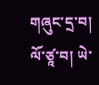གཞུང་དྲ་བ།
ལོ་ཙཱ་བ། ཡེ་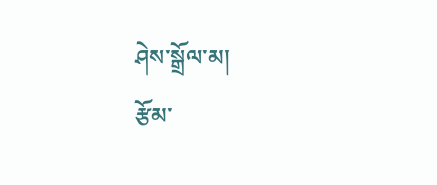ཤེས་སྒྲོལ་མ།
རྩོམ་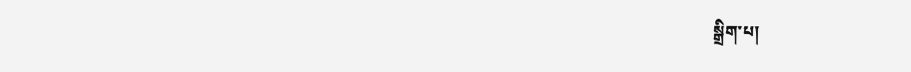སྒྲིག་པ།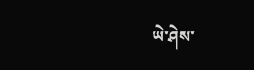ཡེ་ཤེས་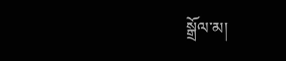སྒྲོལ་མ།